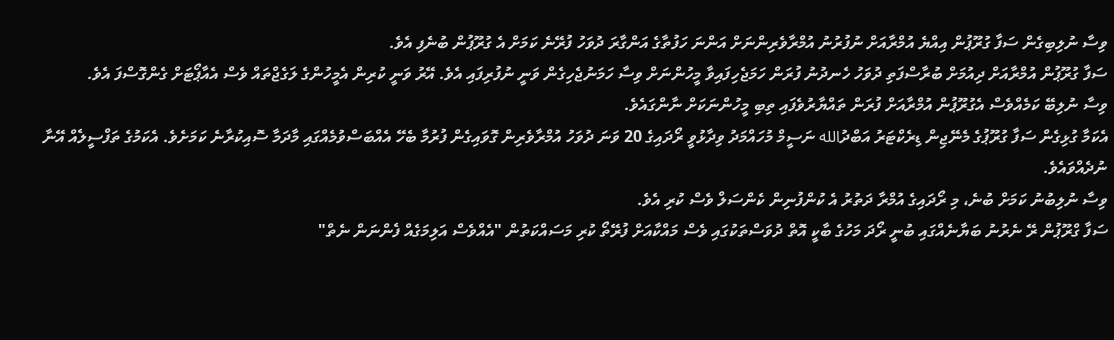ވިސާ ނުލިބިގެން ސަފާ ގުރޫޕުން އިއްޔެ އުމްރާއަށް ނުފުރުނު އުމްރާވެރިންނަށް އަންނަ ހަފުތާގެ އަންގާރަ ދުވަހު ފުރޭނެ ކަމަށް އެ ގުރޫޕުން ބުނެފި އެވެ.
ސަފާ ގުރޫޕުން އުމްރާއަށް ދިއުމަށް ބުރާސްފަތި ދުވަހު ހެނދުނު ފުރަން ހަމަޖެހިފައިވާ މީހުންނަށް ވިސާ ހަމަނުޖެހިގެން ވަނީ ނުފުރިފައި އެވެ. އޭރު ވަނީ ކުރިން އެމީހުންގެ ލަގެޖްތައް ވެސް އެއާޕޯޓަށް ގެންގޮސްފަ އެވެ.
ވިސާ ނުލިބޭ ކަމެއްވެސް އެގުރޫޕުން އުމްރާއަށް ފުރަން ތައްޔާރުވެފައި ތިބި މީހުންނަކަށް ނާންގައެވެ.
އެކަމާ ގުޅިގެން ސަފާ ގުރޫޕުގެ މެނޭޖިން ޑިރެކްޓަރު އަބްދުالله ނަސީމް މުހައްމަދު ވިދާޅުވީ ރޯދައިގެ 20 ވަނަ ދުވަހު އުމްރާވެރިން ގޮވައިގެން ފުރުމާ ބެހޭ އެއްބަސްވުމެއްގައި މާދަމާ ސޮއިކުރާނެ ކަމަށެވެ. އެކަމުގެ ތަފްސީލެއް އޭނާ ނުދެއްވައެވެ.
ވިސާ ނުލިބުނު ކަމަށް ބުނެ، މި ރޯދައިގެ އުމްރާ ދަތުރު އެ ކުންފުނިން ކެންސަލް ވެސް ކުރި އެވެ.
ސަފާ ގްރޫޕުން ރޭ ނެރުނު ބަޔާނެއްގައި ބުނީ ރޯދަ މަހުގެ ބާކީ އޮތް ދުވަސްތަކުގައި ވެސް މައްކާއަށް ފުރޭތޯ ކުރި މަސައްކަތުން "އެއްވެސް އަލިމަގެއް ފެންނަން ނެތް"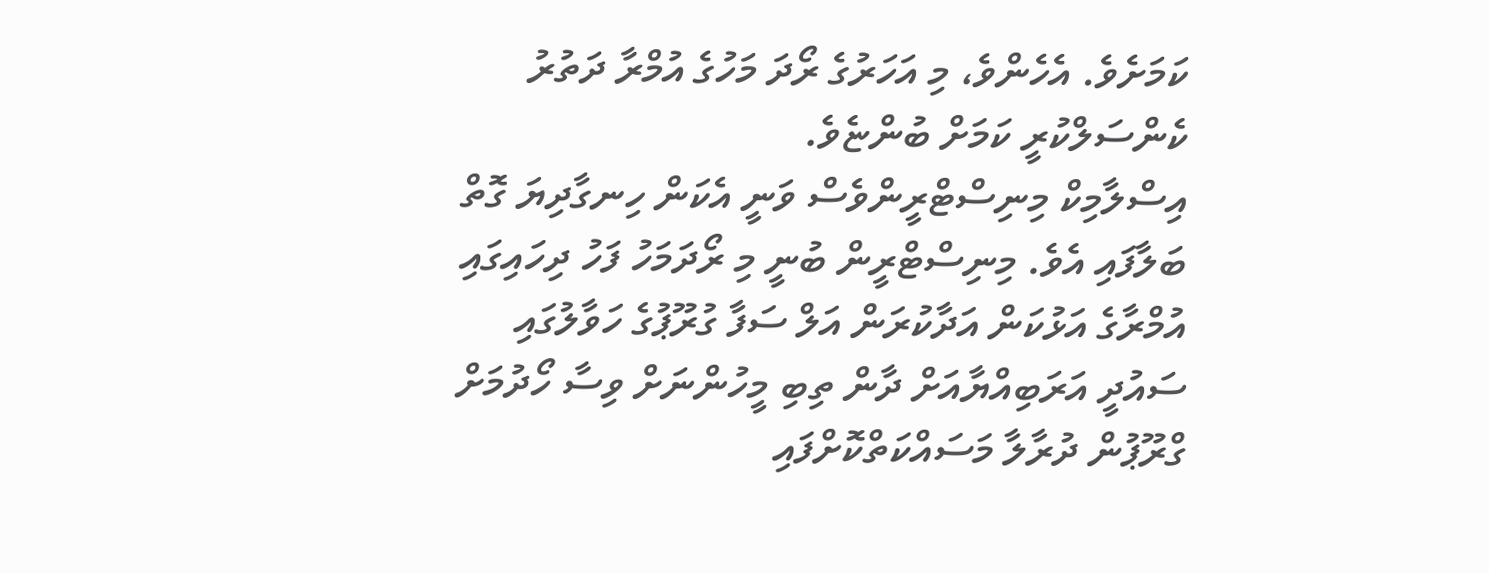ކަމަށެވެ. އެހެންވެ، މި އަހަރުގެ ރޯދަ މަހުގެ އުމްރާ ދަތުރު ކެންސަލްކުރީ ކަމަށް ބުންޏެވެ.
އިސްލާމިކް މިނިސްޓްރީންވެސް ވަނީ އެކަން ހިނގާދިޔަ ގޮތް ބަލާފައި އެވެ. މިނިސްޓްރީން ބުނީ މި ރޯދަމަހު ފަހު ދިހައިގައި އުމްރާގެ އަޅުކަން އަދާކުރަން އަލް ސަފާ ގުރޫޕުގެ ހަވާލުގައި ސައުދީ އަރަބިއްޔާއަށް ދާން ތިބި މީހުންނަށް ވިސާ ހޯދުމަށް ގްރޫޕުން ދުރާލާ މަސައްކަތްކޮށްފައި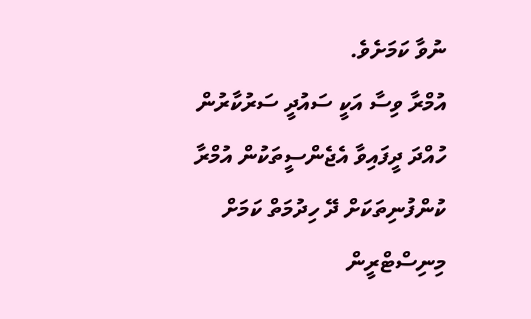ނުވާ ކަމަށެވެ.
އުމްރާ ވިސާ އަކީ ސައުދީ ސަރުކާރުން ހުއްދަ ދީފައިވާ އެޖެންސީތަކުން އުމްރާ ކުންފުނިތަކަށް ދޭ ހިދުމަތް ކަމަށް މިނިސްޓްރީން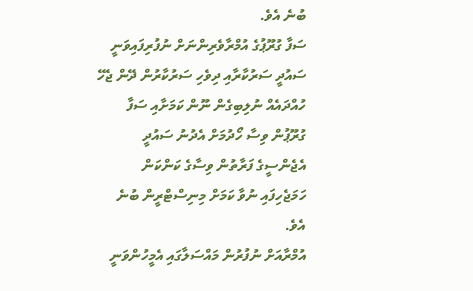ބުނެ އެވެ.
ސަފާ ގުރޫޕުގެ އުމްރާވެރިންނަށް ނުފުރިފައިވަނީ ސައުދީ ސަރުކާރާއި ދިވެހި ސަރުކާރުން ދޭން ޖެހޭ ހުއްދައެއް ނުލިބިގެން ނޫން ކަމަށާއި ސަފާ ގުރޫޕުން ވިސާ ހޯދުމަށް އެދުނު ސައުދީ އެޖެންސީގެ ފަރާތުން ވިސާގެ ކަންކަން ހަމަޖެހިފައި ނުވާ ކަމަށް މިނިސްޓްރީން ބުނެ އެވެ.
އުމްރާއަށް ނުފުރުން މައްސަލާގައި އެމީހުންވަނީ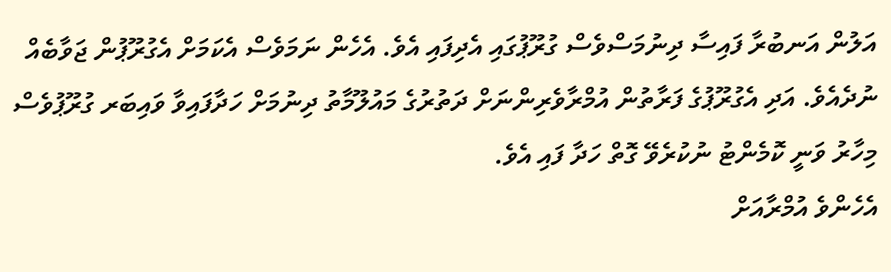އަލުން އަނބުރާ ފައިސާ ދިނުމަސްވެސް ގުރޫޕުގައި އެދިފައި އެވެ. އެހެން ނަމަވެސް އެކަމަށް އެގުރޫޕުން ޖަވާބެއް ނުދެއެވެ. އަދި އެގުރޫޕުގެ ފަރާތުން އުމްރާވެރިންނަށް ދަތުރުގެ މައުލޫމާތު ދިނުމަށް ހަދާފައިވާ ވައިބަރ ގުރޫޕުވެސް މިހާރު ވަނީ ކޮމެންޓު ނުކުރެވޭ ގޮތް ހަދާ ފައި އެވެ.
އެހެންވެ އުމްރާއަށް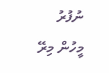ނުފުރު މީހުން މިރޭ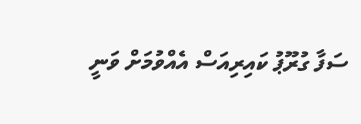ސަފާ ގުރޫޕު ކައިރިއަސް އެއްވުމަށް ވަނީ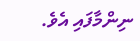ނިންމާފައި އެވެ.